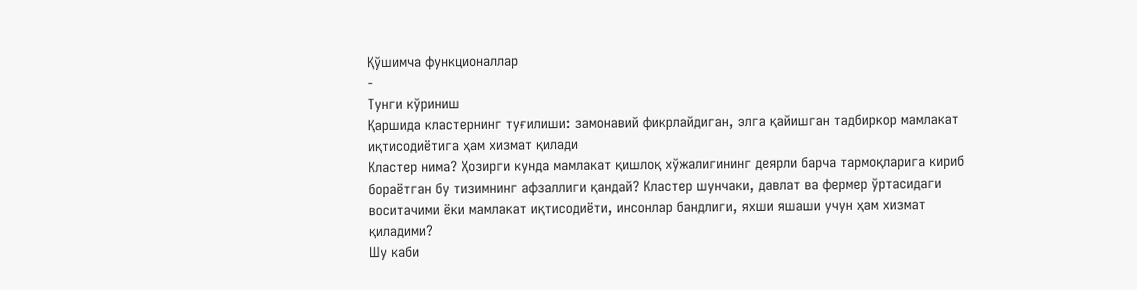Қўшимча функционаллар
-
Тунги кўриниш
Қаршида кластернинг туғилиши: замонавий фикрлайдиган, элга қайишган тадбиркор мамлакат иқтисодиётига ҳам хизмат қилади
Кластер нима? Ҳозирги кунда мамлакат қишлоқ хўжалигининг деярли барча тармоқларига кириб бораётган бу тизимнинг афзаллиги қандай? Кластер шунчаки, давлат ва фермер ўртасидаги воситачими ёки мамлакат иқтисодиёти, инсонлар бандлиги, яхши яшаши учун ҳам хизмат қиладими?
Шу каби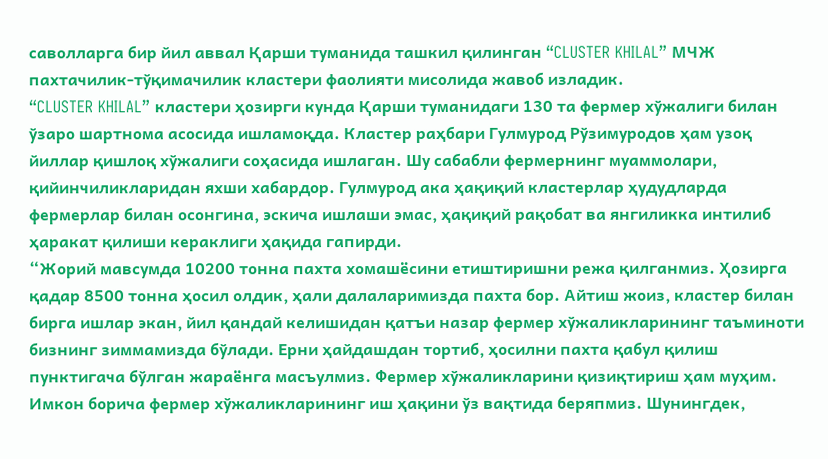саволларга бир йил аввал Қарши туманида ташкил қилинган “CLUSTER KHILAL” МЧЖ пахтачилик-тўқимачилик кластери фаолияти мисолида жавоб изладик.
“CLUSTER KHILAL” кластери ҳозирги кунда Қарши туманидаги 130 та фермер хўжалиги билан ўзаро шартнома асосида ишламоқда. Кластер раҳбари Гулмурод Рўзимуродов ҳам узоқ йиллар қишлоқ хўжалиги соҳасида ишлаган. Шу сабабли фермернинг муаммолари, қийинчиликларидан яхши хабардор. Гулмурод ака ҳақиқий кластерлар ҳудудларда фермерлар билан осонгина, эскича ишлаши эмас, ҳақиқий рақобат ва янгиликка интилиб ҳаракат қилиши кераклиги ҳақида гапирди.
“Жорий мавсумда 10200 тонна пахта хомашёсини етиштиришни режа қилганмиз. Ҳозирга қадар 8500 тонна ҳосил олдик, ҳали далаларимизда пахта бор. Айтиш жоиз, кластер билан бирга ишлар экан, йил қандай келишидан қатъи назар фермер хўжаликларининг таъминоти бизнинг зиммамизда бўлади. Ерни ҳайдашдан тортиб, ҳосилни пахта қабул қилиш пунктигача бўлган жараёнга масъулмиз. Фермер хўжаликларини қизиқтириш ҳам муҳим. Имкон борича фермер хўжаликларининг иш ҳақини ўз вақтида беряпмиз. Шунингдек,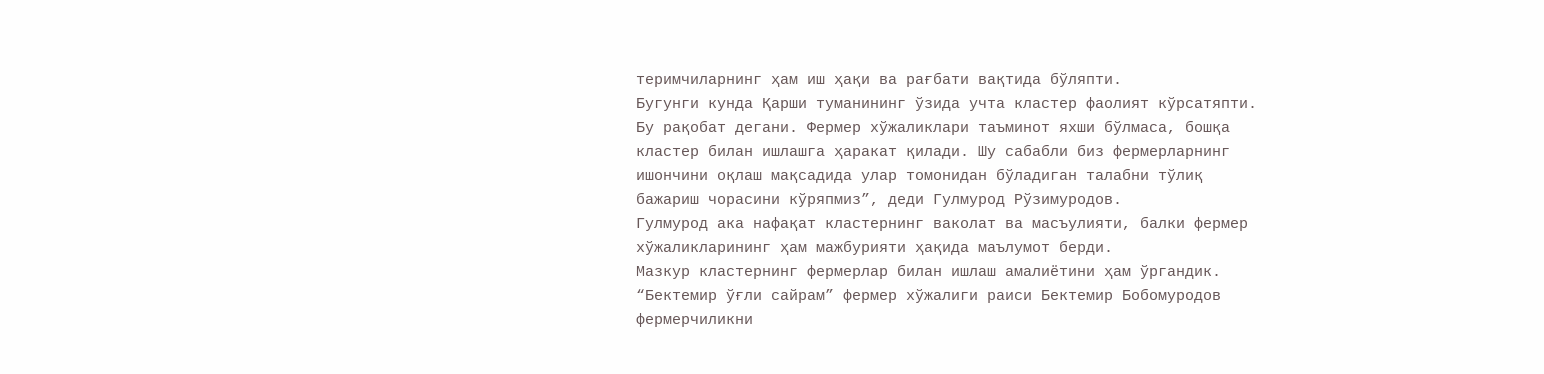теримчиларнинг ҳам иш ҳақи ва рағбати вақтида бўляпти.
Бугунги кунда Қарши туманининг ўзида учта кластер фаолият кўрсатяпти. Бу рақобат дегани. Фермер хўжаликлари таъминот яхши бўлмаса, бошқа кластер билан ишлашга ҳаракат қилади. Шу сабабли биз фермерларнинг ишончини оқлаш мақсадида улар томонидан бўладиган талабни тўлиқ бажариш чорасини кўряпмиз”, деди Гулмурод Рўзимуродов.
Гулмурод ака нафақат кластернинг ваколат ва масъулияти, балки фермер хўжаликларининг ҳам мажбурияти ҳақида маълумот берди.
Мазкур кластернинг фермерлар билан ишлаш амалиётини ҳам ўргандик.
“Бектемир ўғли сайрам” фермер хўжалиги раиси Бектемир Бобомуродов фермерчиликни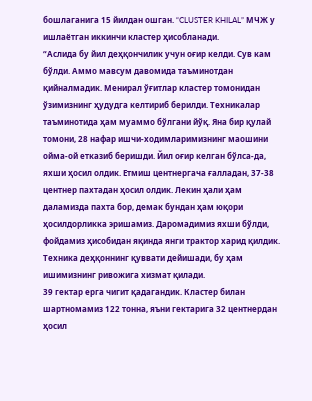бошлаганига 15 йилдан ошган. “CLUSTER KHILAL” МЧЖ у ишлаётган иккинчи кластер ҳисобланади.
“Аслида бу йил деҳқончилик учун оғир келди. Сув кам бўлди. Аммо мавсум давомида таъминотдан қийналмадик. Менирал ўғитлар кластер томонидан ўзимизнинг ҳудудга келтириб берилди. Техникалар таъминотида ҳам муаммо бўлгани йўқ. Яна бир қулай томони, 28 нафар ишчи-ходимларимизнинг маошини ойма-ой етказиб беришди. Йил оғир келган бўлса-да, яхши ҳосил олдик. Етмиш центнергача ғалладан, 37-38 центнер пахтадан ҳосил олдик. Лекин ҳали ҳам даламизда пахта бор, демак бундан ҳам юқори ҳосилдорликка эришамиз. Даромадимиз яхши бўлди, фойдамиз ҳисобидан яқинда янги трактор харид қилдик. Техника деҳқоннинг қуввати дейишади, бу ҳам ишимизнинг ривожига хизмат қилади.
39 гектар ерга чигит қадагандик. Кластер билан шартномамиз 122 тонна, яъни гектарига 32 центнердан ҳосил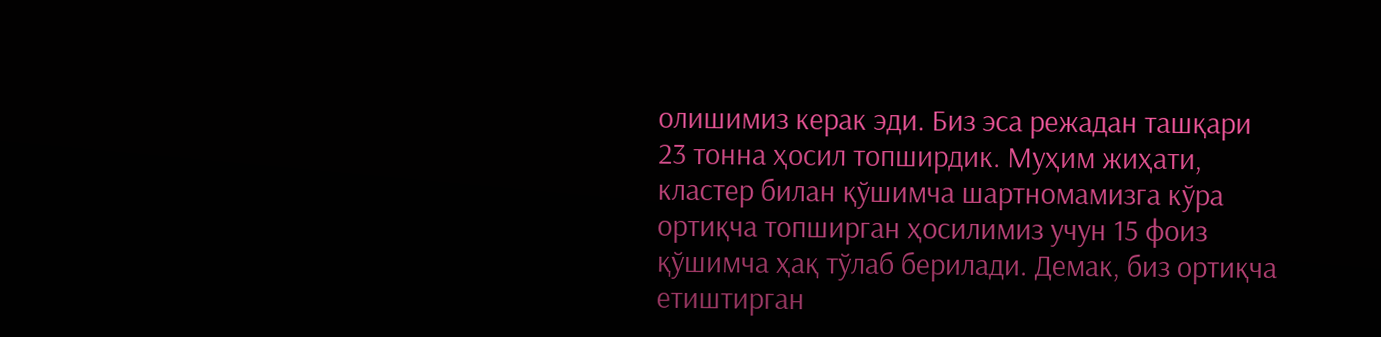олишимиз керак эди. Биз эса режадан ташқари 23 тонна ҳосил топширдик. Муҳим жиҳати, кластер билан қўшимча шартномамизга кўра ортиқча топширган ҳосилимиз учун 15 фоиз қўшимча ҳақ тўлаб берилади. Демак, биз ортиқча етиштирган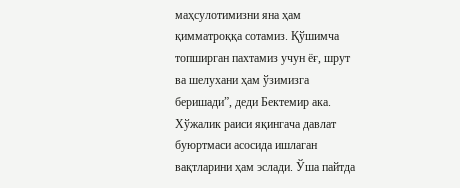маҳсулотимизни яна ҳам қимматроққа сотамиз. Қўшимча топширган пахтамиз учун ёғ, шрут ва шелухани ҳам ўзимизга беришади”, деди Бектемир ака.
Хўжалик раиси яқингача давлат буюртмаси асосида ишлаган вақтларини ҳам эслади. Ўша пайтда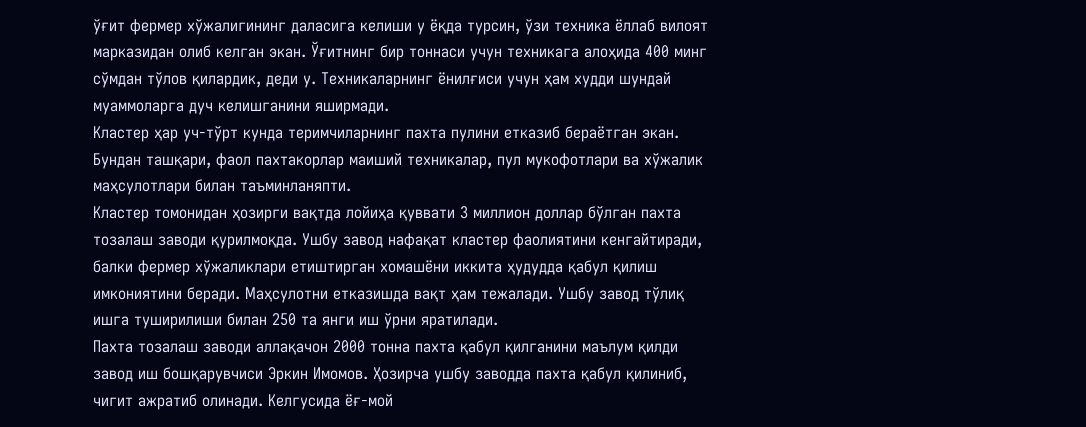ўғит фермер хўжалигининг даласига келиши у ёқда турсин, ўзи техника ёллаб вилоят марказидан олиб келган экан. Ўғитнинг бир тоннаси учун техникага алоҳида 400 минг сўмдан тўлов қилардик, деди у. Техникаларнинг ёнилғиси учун ҳам худди шундай муаммоларга дуч келишганини яширмади.
Кластер ҳар уч-тўрт кунда теримчиларнинг пахта пулини етказиб бераётган экан. Бундан ташқари, фаол пахтакорлар маиший техникалар, пул мукофотлари ва хўжалик маҳсулотлари билан таъминланяпти.
Кластер томонидан ҳозирги вақтда лойиҳа қуввати 3 миллион доллар бўлган пахта тозалаш заводи қурилмоқда. Ушбу завод нафақат кластер фаолиятини кенгайтиради, балки фермер хўжаликлари етиштирган хомашёни иккита ҳудудда қабул қилиш имкониятини беради. Маҳсулотни етказишда вақт ҳам тежалади. Ушбу завод тўлиқ ишга туширилиши билан 250 та янги иш ўрни яратилади.
Пахта тозалаш заводи аллақачон 2000 тонна пахта қабул қилганини маълум қилди завод иш бошқарувчиси Эркин Имомов. Ҳозирча ушбу заводда пахта қабул қилиниб, чигит ажратиб олинади. Келгусида ёғ-мой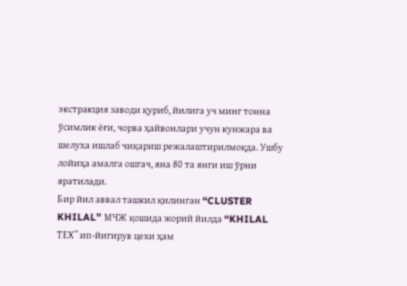экстракция заводи қуриб, йилига уч минг тонна ўсимлик ёғи, чорва ҳайвонлари учун кунжара ва шелуха ишлаб чиқариш режалаштирилмоқда. Ушбу лойиҳа амалга ошгач, яна 80 та янги иш ўрни яратилади.
Бир йил аввал ташкил қилинган “CLUSTER KHILAL” МЧЖ қошида жорий йилда “KHILAL ТЕX” ип-йигирув цехи ҳам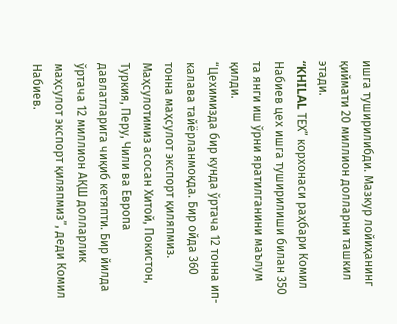ишга туширилибди. Мазкур лойиҳанинг қиймати 20 миллион долларни ташкил этади.
“KHILAL ТЕX” корхонаси раҳбари Комил Набиев цех ишга туширилиши билан 350 та янги иш ўрни яратилганини маълум қилди.
“Цехимизда бир кунда ўртача 12 тонна ип-калава тайёрланмоқда. Бир ойда 360 тонна маҳсулот экспорт қиляпмиз. Маҳсулотимиз асосан Хитой, Покистон, Туркия, Перу, Чили ва Европа давлатларига чиқиб кетяпти. Бир йилда ўртача 12 миллион АҚШ долларлик маҳсулот экспорт қиляпмиз”, деди Комил Набиев.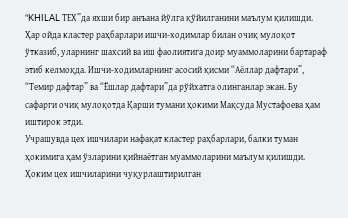“KHILAL ТЕX”да яхши бир анъана йўлга қўйилганини маълум қилишди. Ҳар ойда кластер раҳбарлари ишчи-ходимлар билан очиқ мулоқот ўтказиб, уларнинг шахсий ва иш фаолиятига доир муаммоларини бартараф этиб келмоқда. Ишчи-ходимларнинг асосий қисми “Аёллар дафтари”, “Темир дафтар” ва “Ёшлар дафтари”да рўйхатга олинганлар экан. Бу сафарги очиқ мулоқотда Қарши тумани ҳокими Мақсуда Мустафоева ҳам иштирок этди.
Учрашувда цех ишчилари нафақат кластер раҳбарлари, балки туман ҳокимига ҳам ўзларини қийнаётган муаммоларини маълум қилишди. Ҳоким цех ишчиларини чуқурлаштирилган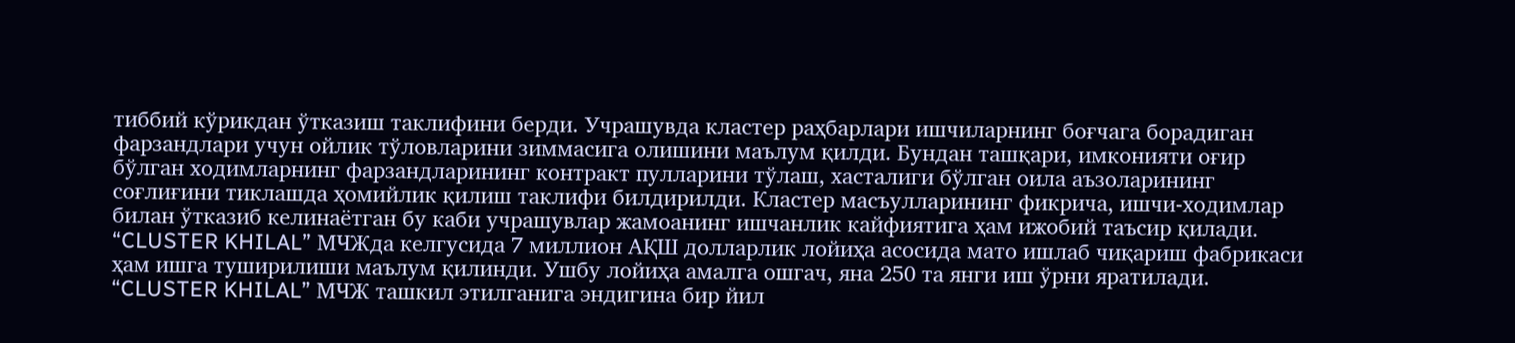тиббий кўрикдан ўтказиш таклифини берди. Учрашувда кластер раҳбарлари ишчиларнинг боғчага борадиган фарзандлари учун ойлик тўловларини зиммасига олишини маълум қилди. Бундан ташқари, имконияти оғир бўлган ходимларнинг фарзандларининг контракт пулларини тўлаш, хасталиги бўлган оила аъзоларининг соғлиғини тиклашда ҳомийлик қилиш таклифи билдирилди. Кластер масъулларининг фикрича, ишчи-ходимлар билан ўтказиб келинаётган бу каби учрашувлар жамоанинг ишчанлик кайфиятига ҳам ижобий таъсир қилади.
“CLUSTER KHILAL” МЧЖда келгусида 7 миллион АҚШ долларлик лойиҳа асосида мато ишлаб чиқариш фабрикаси ҳам ишга туширилиши маълум қилинди. Ушбу лойиҳа амалга ошгач, яна 250 та янги иш ўрни яратилади.
“CLUSTER KHILAL” МЧЖ ташкил этилганига эндигина бир йил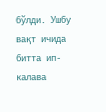бўлди. Ушбу вақт ичида битта ип-калава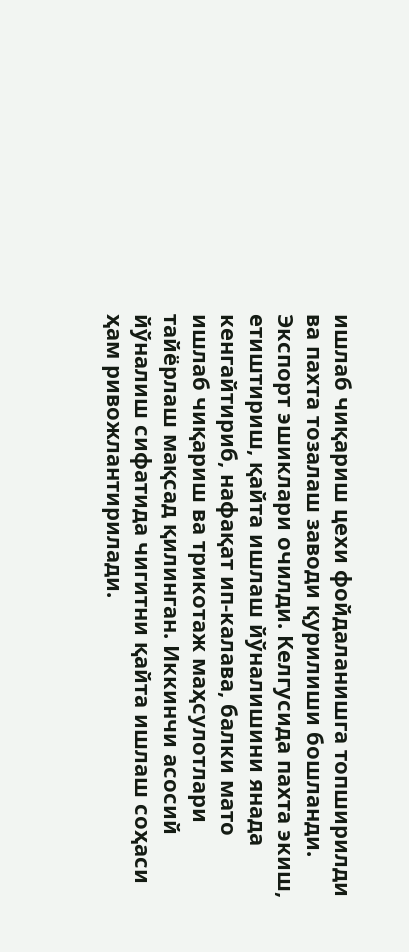ишлаб чиқариш цехи фойдаланишга топширилди ва пахта тозалаш заводи қурилиши бошланди. Экспорт эшиклари очилди. Келгусида пахта экиш, етиштириш, қайта ишлаш йўналишини янада кенгайтириб, нафақат ип-калава, балки мато ишлаб чиқариш ва трикотаж маҳсулотлари тайёрлаш мақсад қилинган. Иккинчи асосий йўналиш сифатида чигитни қайта ишлаш соҳаси ҳам ривожлантирилади.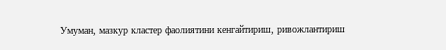Умуман, мазкур кластер фаолиятини кенгайтириш, ривожлантириш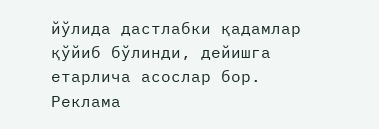йўлида дастлабки қадамлар қўйиб бўлинди, дейишга етарлича асослар бор.
Реклама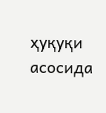ҳуқуқи асосида